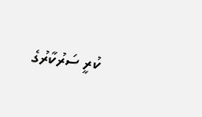ކުރީ ސަރުކާރުގެ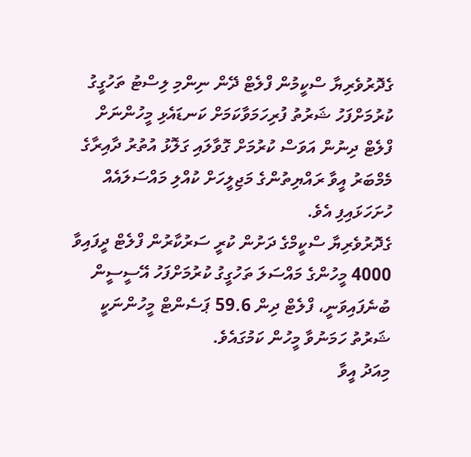ގެދޮރުވެރިޔާ ސްކީމުން ފްލެޓް ދޭން ނިންމި ލިސްޓު ތަހުގީގު ކުރުމަށްފަހު ޝަރުތު ފުރިހަމަވާކަމަށް ކަނޑައެޅި މީހުންނަށް ފްލެޓް ދިނުން އަވަސް ކުރުމަށް ގޮވާލައި ގަލޮޅު އުތުރު ދާއިރާގެ މެމްބަރު އީވާ ރައްޔިތުންގެ މަޖިލީހަށް ކުއްލި މައްސަލައެއް ހުށަހަޅައިފި އެވެ.
ގެދޮރުވެރިޔާ ސްކީމްގެ ދަށުން ކުރީ ސަރުކާރުން ފްލެޓް ދީފައިވާ 4000 މީހުންގެ މައްސަލަ ތަހުގީގު ކުރުމަށްފަހު އޭސީސީން ބުނެފައިވަނީ، ފްލެޓް ދިން 59.6 ޕަސެންޓް މީހުންނަކީ ޝަރުތު ހަމަނުވާ މީހުން ކަމުގައެވެ.
މިއަދު އީވާ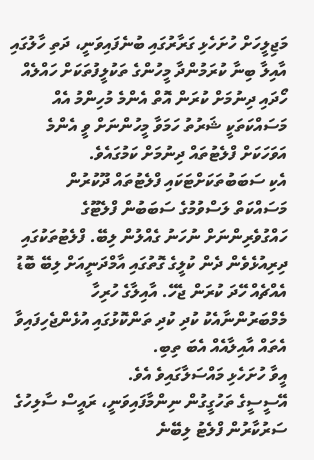މަޖިލީހަށް ހުށަހެޅި ގަރާރުގައި ބުނެފައިވަނީ، ދަތި ހާލުގައި އާއިލާ ބިނާ ކުރަމުންދާ މީހުންގެ ތަކުލީފުތަކަށް ހައްލެއް ހޯދައި ދިނުމަށް ކުރަން އޮތް އެންމެ މުހިންމު އެއް މަސައްކަތަކީ ޝަރުތު ހަމަވާ މީހުންނަށް ވީ އެންމެ އަވަހަކަށް ފްލެޓުތައް ދިނުމަށް ކަމުގައެވެ.
އެކި ސަބަބުތަކަށްޓަކައި ފްލެޓުތައް ދޫކުރުން މަސައްކަތް ލަސްވުމުގެ ސަބަބުން ފްލެޓޫގެ ހައްގުވެރިންނަށް ނުހަނު ގެއްލުން ލިބޭ. ފްލެޓުތަކުގައި ދިރިއުޅެވެން ދެން ކުލީގެ ގޮތުގައި އާމްދަނީއަށް ލިބޭ ބޮޑު އެއްޗެއް ހޭދަ ކުރަން ޖެހޭ. އާއިލާގެ ހުރިހާ މެމްބަރުންނާއެކު ކުދި ކުދި ތަންކޮޅުގައި އުޅެންޖެހިފައިވާ އެތައް އާއިލާއެއް އެބަ ތިބި.
އީވާ ހުށަހެޅި މައްސަލާގައިވެ އެވެ.
އޭސީސީގެ ތަހުގީގުން ނިންމާފައިވަނީ، ރައީސް ސާލިހުގެ ސަރުކާރުން ފްލެޓު ލިބޭނެ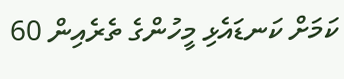ކަމަށް ކަނޑައެޅި މީހުންގެ ތެރެއިން 60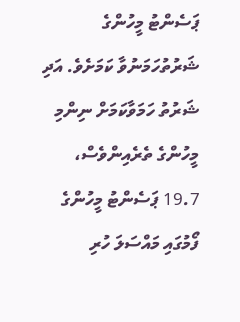ޕަސެންޓު މީހުންގެ ޝަރުތުހަމަނުވާ ކަމަށެވެ. އަދި ޝަރުތު ހަމަވާކަމަށް ނިންމި މީހުންގެ ތެރެއިންވެސް، 19.7 ޕަސެންޓު މީހުންގެ ފޯމުގައި މައްސަލަ ހުރި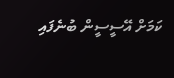ކަމަށް އޭސީސީން ބުނެފައި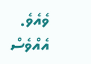ވެއެވެ. އެއްވެސް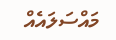މައްސަލައެއް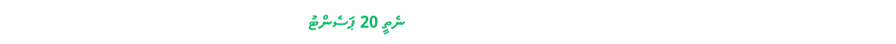ނެތީ 20 ޕަސެންޓު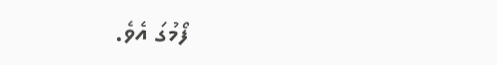ފޯމުގަ އެވެ.